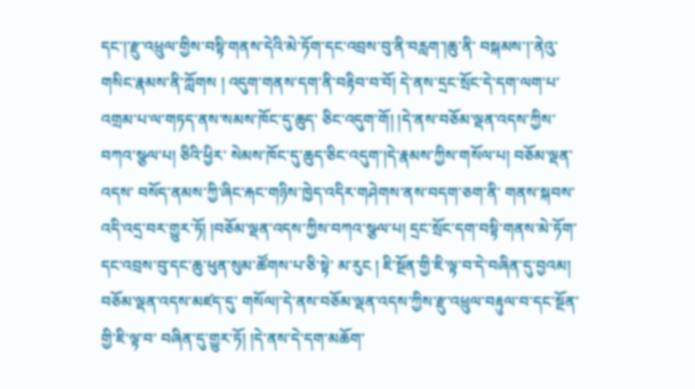དང་།་རྫུ་འཕྲུལ་གྱིས་བསྟི་གནས་དེའི་མེ་ཏོག་དང་འབྲས་བུ་ནི་བརླག་།ཆུ་ནི་ བསྐམས་།་ནེའུ་གསིང་རྣམས་ནི་ཀློགས ། འདུག་གནས་དག་ནི་བརྟིབ་བ་བོ། དེ་ནས་དྲང་སྲོང་དེ་དག་ལག་པ་འགྲམ་པ་ལ་གཏད་ནས་སམས་ཁོང་དུ་ཆུད་ ཅིང་འདུག་གོ། །དེ་ནས་བཅོམ་ལྡན་འདས་ཀྱིས་བཀའ་སྩལ་པ། ཅིའི་ཕྱིར་ སེམས་ཁོང་དུ་ཆུད་ཅིང་འདུག་།དེ་རྣམས་ཀྱིས་གསོལ་པ། བཅོམ་ལྡན་འདས་ བསོད་ནམས་ཀྱི་ཞིང་རྐང་གཉིས་ཁྱེད་འདིར་གཤེགས་ནས་བདག་ཅག་ནི་ གནས་སྐབས་འདི་འདྲ་བར་གྱུར་ཏོ། །བཅོམ་ལྡན་འདས་ཀྱིས་བཀའ་སྩལ་པ། དྲང་སྲོང་དག་བསྟི་གནས་མེ་ཏོག་དང་འབྲས་བུ་དང་ཆུ་ཕུན་སུམ་ཚོགས་པ་ཅི་སྟེ་ མ་རུང ། ཇི་སྔོན་གྱི་ཇི་ལྟ་བ་དེ་བཞིན་དུ་བྱའམ། བཅོམ་ལྡན་འདས་མཛད་དུ་ གསོལ།་དེ་ནས་བཅོམ་ལྡན་འདས་ཀྱིས་རྫུ་འཕྲུལ་བརྟུལ་བ་དང་སྔོན་གྱི་ཇི་ལྟ་བ་ བཞིན་དུ་གྱུར་ཏོ། །དེ་ནས་དེ་དག་མཆོག་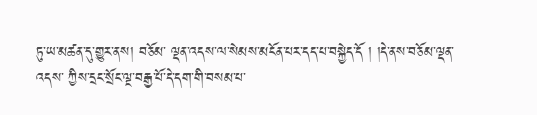ཏུ་ཡ་མཚན་དུ་གྱུར་ནས། བཅོམ་ ལྡན་འདས་ལ་སེམས་མངོན་པར་དད་པ་བསྐྱེད་དོ ། །དེ་ནས་བཅོམ་ལྡན་འདས་ ཀྱིས་དྲང་སྲོང་ལྔ་བརྒྱ་པོ་དེ་དག་གི་བསམ་པ་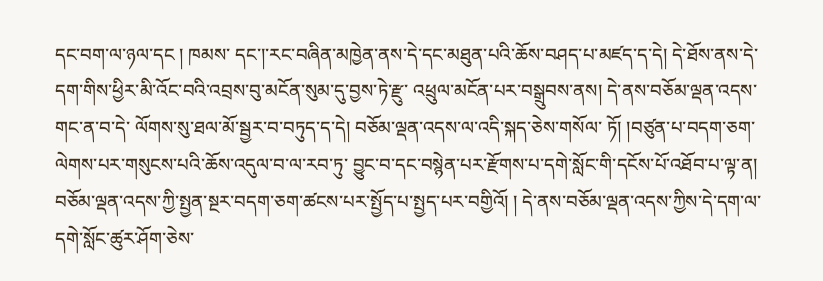དང་བག་ལ་ཉལ་དང ། ཁམས་ དང་།་རང་བཞིན་མཁྱེན་ནས་དེ་དང་མཐུན་པའི་ཆོས་བཤད་པ་མཛད་ད་དེ། དེ་ཐོས་ནས་དེ་དག་གིས་ཕྱིར་མི་འོང་བའི་འབྲས་བུ་མངོན་སུམ་དུ་བྱས་ཏེ་རྫུ་ འཕྲུལ་མངོན་པར་བསྒྲུབས་ནས། དེ་ནས་བཅོམ་ལྡན་འདས་གང་ན་བ་དེ་ ལོགས་སུ་ཐལ་མོ་སྦྱར་བ་བཏུད་ད་དེ། བཅོམ་ལྡན་འདས་ལ་འདི་སྐད་ཅེས་གསོལ་ ཏོ། །བཙུན་པ་བདག་ཅག་ལེགས་པར་གསུངས་པའི་ཆོས་འདུལ་བ་ལ་རབ་ཏུ་ བྱུང་བ་དང་བསྙེན་པར་རྫོགས་པ་དགེ་སློང་གི་དངོས་པོ་འཐོབ་པ་ལྟ་ན། བཅོམ་ལྡན་འདས་ཀྱི་སྤྱན་སྔར་བདག་ཅག་ཚངས་པར་སྤྱོད་པ་སྤྱད་པར་བགྱིའོ། ། དེ་ནས་བཅོམ་ལྡན་འདས་ཀྱིས་དེ་དག་ལ་དགེ་སློང་ཚུར་ཤོག་ཅེས་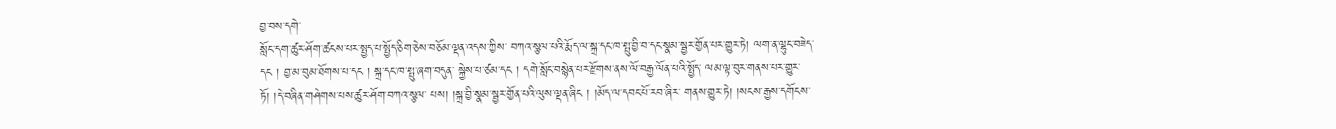བྱ་བས་དགེ་
སློང་དག་ཚུར་ཤོག་ཚངས་པར་སྤྱད་པ་སྤྱོད་ཅིག་ཅེས་བཅོམ་ལྡན་འདས་ཀྱིས་ བཀའ་སྩལ་པའི་རྨོད་ལ་སྐྲ་དང་ཁ་སྤུ་བྱི་བ་དང་སྣམ་སྦྱར་གྱོན་པར་གྱུར་ཏེ། ལག་ན་ལྷུང་བཟེད་དང ། བྱ་མ་བུམ་ཐོགས་པ་དང ། སྐྲ་དང་ཁ་སྤུ་ཞག་བདུན་ སྐྱེས་པ་ཙམ་དང ། དགེ་སློང་བསྙེན་པར་རྫོགས་ནས་ལོ་བརྒྱ་ལོན་པའི་སྤྱོད་ ལམ་ལྟ་བུར་གནས་པར་གྱུར་ཏོ། །དེ་བཞིན་གཤེགས་པས་ཚུར་ཤོག་བཀའ་སྩལ་ པས། །སྐྲ་བྱི་སྣམ་སྦྱར་གྱོན་པའི་ལུས་ལྡན་ཞིང ། །མོད་ལ་དབང་པོ་རབ་ཞིར་ གནས་གྱུར་ཏེ། །སངས་རྒྱས་དགོངས་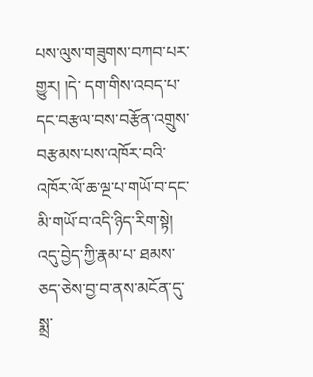པས་ལུས་གཟུགས་བཀབ་པར་གྱུར། །དེ་ དག་གིས་འབད་པ་དང་བརྩལ་བས་བརྩོན་འགྲུས་བརྩམས་པས་འཁོར་བའི་ འཁོར་ལོ་ཆ་ལྔ་པ་གཡོ་བ་དང་མི་གཡོ་བ་འདི་ཉིད་རིག་སྟེ། འདུ་བྱེད་ཀྱི་རྣམ་པ་ ཐམས་ཅད་ཅེས་བྱ་བ་ནས་མངོན་དུ་སྨྲ་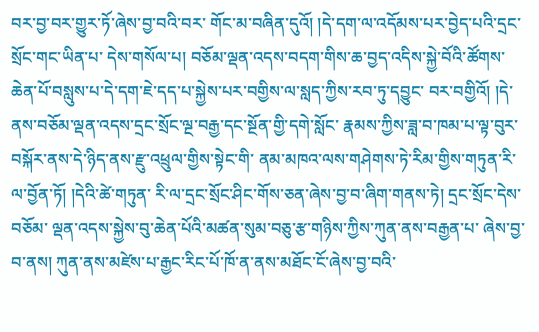བར་བྱ་བར་གྱུར་ཏོ་ཞེས་བྱ་བའི་བར་ གོང་མ་བཞིན་དུའོ། །དེ་དག་ལ་འདོམས་པར་བྱེད་པའི་དྲང་སྲོང་གང་ཡིན་པ་ དེས་གསོལ་པ། བཅོམ་ལྡན་འདས་བདག་གིས་ཆ་བྱད་འདིས་སྐྱེ་བོའི་ཚོགས་ ཆེན་པོ་བསླུས་པ་དེ་དག་ཇེ་དད་པ་སྐྱེས་པར་བགྱིས་ལ་སླད་ཀྱིས་རབ་ཏུ་དབྱུང་ བར་བགྱིའོ། །དེ་ནས་བཅོམ་ལྡན་འདས་དྲང་སྲོང་ལྔ་བརྒྱ་དང་སྔོན་གྱི་དགེ་སློང་ རྣམས་ཀྱིས་ཟླ་བ་ཁམ་པ་ལྟ་བུར་བསྐོར་ནས་དེ་ཉིད་ནས་རྫུ་འཕྲུལ་གྱིས་སྟེང་གི་ ནམ་མཁའ་ལས་གཤེགས་ཏེ་རིམ་གྱིས་གཏུན་རི་ལ་བྱོན་ཏོ། །དེའི་ཚེ་གཏུན་ རི་ལ་དྲང་སྲོང་ཤིང་གོས་ཅན་ཞེས་བྱ་བ་ཞིག་གནས་ཏེ། དྲང་སྲོང་དེས་བཅོམ་ ལྡན་འདས་སྐྱེས་བུ་ཆེན་པོའི་མཚན་སུམ་བཅུ་རྩ་གཉིས་ཀྱིས་ཀུན་ནས་བརྒྱན་པ་ ཞེས་བྱ་བ་ནས། ཀུན་ནས་མཛེས་པ་རྒྱང་རིང་པོ་ཁོ་ན་ནས་མཐོང་ངོ་ཞེས་བྱ་བའི་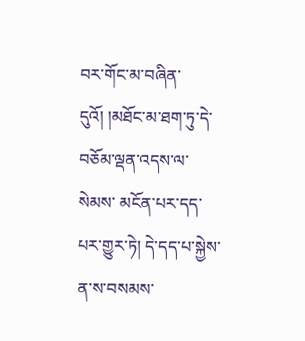བར་གོང་མ་བཞིན་དུའོ། །མཐོང་མ་ཐག་ཏུ་དེ་བཅོམ་ལྡན་འདས་ལ་སེམས་ མངོན་པར་དད་པར་གྱུར་ཏེ། དེ་དད་པ་སྐྱེས་ན་ས་བསམས་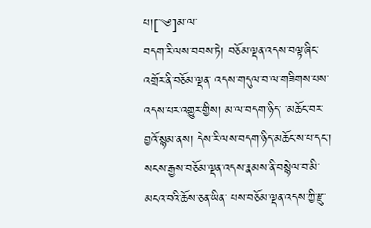པ།[་༄]མ་ལ་
བདག་རི་ལས་བབས་ཏེ། བཅོམ་ལྡན་འདས་བལྟ་ཞིང་འགྲོར་ནི་བཅོམ་ལྡན་ འདས་གདུལ་བ་ལ་གཟིགས་པས་འདས་པར་འགྱུར་གྱིས། མ་ལ་བདག་ཉིད་ ་མཆོང་བར་བྱའོ་སྙམ་ནས། དེས་རི་ལས་བདག་ཉིད་མཆོང་ས་པ་དང་། སངས་རྒྱས་བཅོམ་ལྡན་འདས་རྣམས་ནི་བསྙེལ་བ་མི་མངའ་བའི་ཆོས་ཅན་ཡིན་ པས་བཅོམ་ལྡན་འདས་ཀྱི་རྫུ་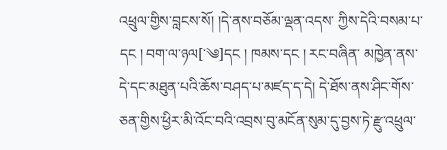འཕྲུལ་གྱིས་བླངས་སོ། །དེ་ནས་བཅོམ་ལྡན་འདས་ ཀྱིས་དེའི་བསམ་པ་དང ། བག་ལ་ཉལ[་༄]དང ། ཁམས་དང ། རང་བཞིན་ མཁྱེན་ནས་དེ་དང་མཐུན་པའི་ཆོས་བཤད་པ་མཛད་ད་དེ། དེ་ཐོས་ནས་ཤིང་གོས་ ཅན་གྱིས་ཕྱིར་མི་འོང་བའི་འབྲས་བུ་མངོན་སུམ་དུ་བྱས་ཏེ་རྫུ་འཕྲུལ་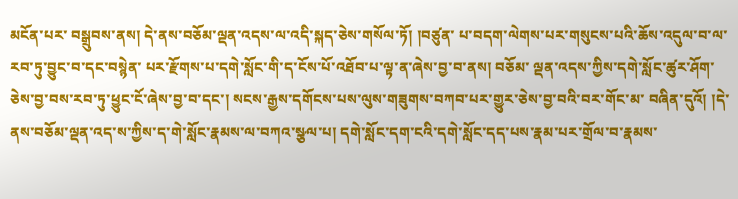མངོན་པར་ བསྒྲུབས་ནས། དེ་ནས་བཅོམ་ལྡན་འདས་ལ་འདི་སྐད་ཅེས་གསོལ་ཏོ། །བཙུན་ པ་བདག་ལེགས་པར་གསུངས་པའི་ཆོས་འདུལ་བ་ལ་རབ་ཏུ་བྱུང་བ་དང་བསྙེན་ པར་རྫོགས་པ་དགེ་སློང་གི་ད་ངོས་པོ་འཐོབ་པ་ལྟ་ན་ཞེས་བྱ་བ་ནས། བཅོམ་ ལྡན་འདས་ཀྱིས་དགེ་སློང་ཚུར་ཤོག་ཅེས་བྱ་བས་རབ་ཏུ་ཕྱུང་ངོ་ཞེས་བྱ་བ་དང་། སངས་རྒྱས་དགོངས་པས་ལུས་གཟུགས་བཀབ་པར་གྱུར་ཅེས་བྱ་བའི་བར་གོང་མ་ བཞིན་དུའོ། །དེ་ནས་བཅོམ་ལྡན་འད་ས་ཀྱིས་ད་གེ་སློང་རྣམས་ལ་བཀའ་སྩལ་པ། དགེ་སློང་དག་ངའི་དགེ་སློང་དད་པས་རྣམ་པར་གྲོལ་བ་རྣམས་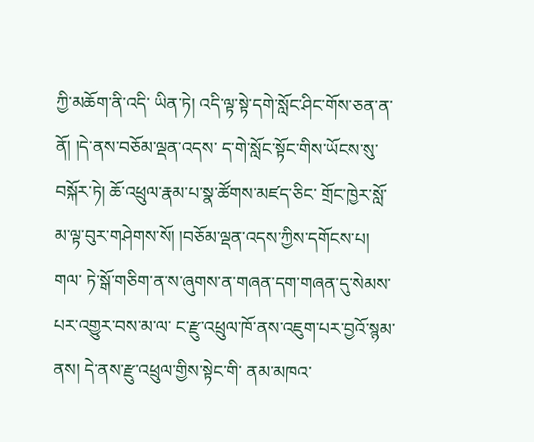ཀྱི་མཆོག་ནི་འདི་ ཡིན་ཏེ། འདི་ལྟ་སྟེ་དགེ་སློང་ཤིང་གོས་ཅན་ན་ནོ། །དེ་ནས་བཅོམ་ལྡན་འདས་ ད་གེ་སློང་སྟོང་གིས་ཡོངས་སུ་བསྐོར་ཏེ། ཆོ་འཕྲུལ་རྣམ་པ་སྣ་ཚོགས་མཛད་ཅིང་ གྲོང་ཁྱེར་སློ་མ་ལྟ་བུར་གཤེགས་སོ། །བཅོམ་ལྡན་འདས་ཀྱིས་དགོངས་པ། གལ་ ཏེ་སྒོ་གཅིག་ན་ས་ཞུགས་ན་གཞན་དག་གཞན་དུ་སེམས་པར་འགྱུར་བས་མ་ལ་ ང་རྫུ་འཕྲུལ་ཁོ་ནས་འཇུག་པར་བྱའོ་སྙམ་ནས། དེ་ནས་རྫུ་འཕྲུལ་གྱིས་སྟེང་གི་ ནམ་མཁའ་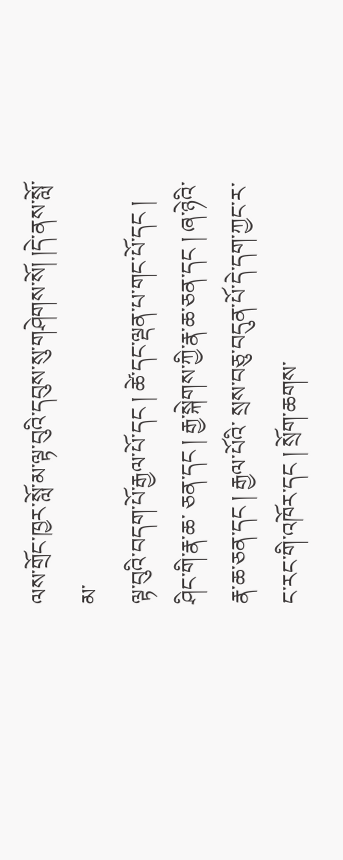ལས་གྲོང་ཁྱར་སློ་མ་ལྟ་བུའི་དབུས་སུ་གཤེགས་སོ། །དེ་ནས་སློ་མ་
ལྟ་བུའི་བདག་པོ་རྒྱལ་པོ་དང ། ཚེ་དང་ལྡན་པ་གང་པོ་དང ། ཤིང་གི་རྣ་ཆ་ ཅན་དང ། རྒྱ་སྐེགས་ཀྱི་རྣ་ཆ་ཅན་དང ། ཞ་ཉེའི་རྣ་ཆ་ཅན་དང ། རྒྱལ་པོའི་ སྲས་བཅུ་བདུན་པོ་དེ་དག་ཀྱང་ར་ང་རང་གི་འཁོར་དང ། སྲོག་ཆགས་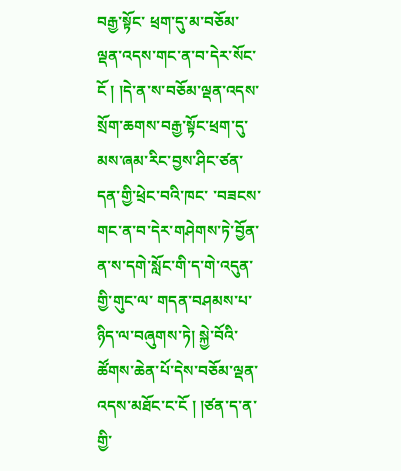བརྒྱ་སྟོང་ ཕྲག་དུ་མ་བཅོམ་ལྡན་འདས་གང་ན་བ་དེར་སོང་ངོ ། །དེ་ན་ས་བཅོམ་ལྡན་འདས་ སྲོག་ཆགས་བརྒྱ་སྟོང་ཕྲག་དུ་མས་ཞམ་རིང་བྱས་ཤིང་ཙན་དན་གྱི་ཕྲེང་བའི་ཁང་ ་བཟངས་གང་ན་བ་དེར་གཤེགས་ཏེ་བྱོན་ན་ས་དགེ་སློང་གི་ད་གེ་འདུན་གྱི་གུང་ལ་ གདན་བཤམས་པ་ཉིད་ལ་བཞུགས་ཏེ། སྐྱེ་བོའི་ཚོགས་ཆེན་པོ་དེས་བཅོམ་ལྡན་ འདས་མཐོང་ང་ངོ ། །ཙན་ད་ན་གྱི་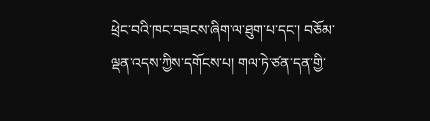ཕྲེང་བའི་ཁང་བཟངས་ཞིག་ལ་ཐུག་པ་དང་། བཅོམ་ལྡན་འདས་ཀྱིས་དགོངས་པ། གལ་ཏེ་ཙན་དན་གྱི་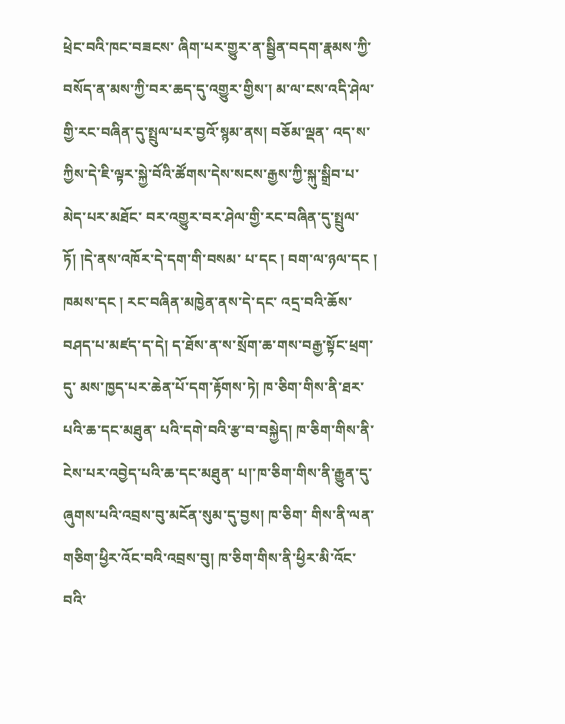ཕྲེང་བའི་ཁང་བཟངས་ ཞིག་པར་གྱུར་ན་སྦྱིན་བདག་རྣམས་ཀྱི་བསོད་ན་མས་ཀྱི་བར་ཆད་དུ་འགྱུར་གྱིས་། མ་ལ་ངས་འདི་ཤེལ་གྱི་རང་བཞིན་དུ་སྤྲུལ་པར་བྱའོ་སྙམ་ནས། བཅོམ་ལྡན་ འད་ས་ཀྱིས་དེ་ཇི་ལྟར་སྐྱེ་བོའི་ཚོགས་དེས་སངས་རྒྱས་ཀྱི་སྐུ་སྒྲིབ་པ་མེད་པར་མཐོང་ བར་འགྱུར་བར་ཤེལ་གྱི་རང་བཞིན་དུ་སྤྲུལ་ཏོ། །དེ་ནས་འཁོར་དེ་དག་གི་བསམ་ པ་དང ། བག་ལ་ཉལ་དང ། ཁམས་དང ། རང་བཞིན་མཁྱེན་ནས་དེ་དང་ འདྲ་བའི་ཆོས་བཤད་པ་མཛད་ད་དེ། ད་ཐོས་ན་ས་སྲོག་ཆ་གས་བརྒྱ་སྟོང་ཕྲག་དུ་ མས་ཁྱད་པར་ཆེན་པོ་དག་རྟོགས་ཏེ། ཁ་ཅིག་གིས་ནི་ཐར་པའི་ཆ་དང་མཐུན་ པའི་དགེ་བའི་རྩ་བ་བསྐྱེད། ཁ་ཅིག་གིས་ནི་ངེས་པར་འབྱེད་པའི་ཆ་དང་མཐུན་ པ།་ཁ་ཅིག་གིས་ནི་རྒྱུན་དུ་ཞུགས་པའི་འབྲས་བུ་མངོན་སུམ་དུ་བྱས། ཁ་ཅིག་ གིས་ནི་ལན་གཅིག་ཕྱིར་འོང་བའི་འབྲས་བུ། ཁ་ཅིག་གིས་ནི་ཕྱིར་མི་འོང་བའི་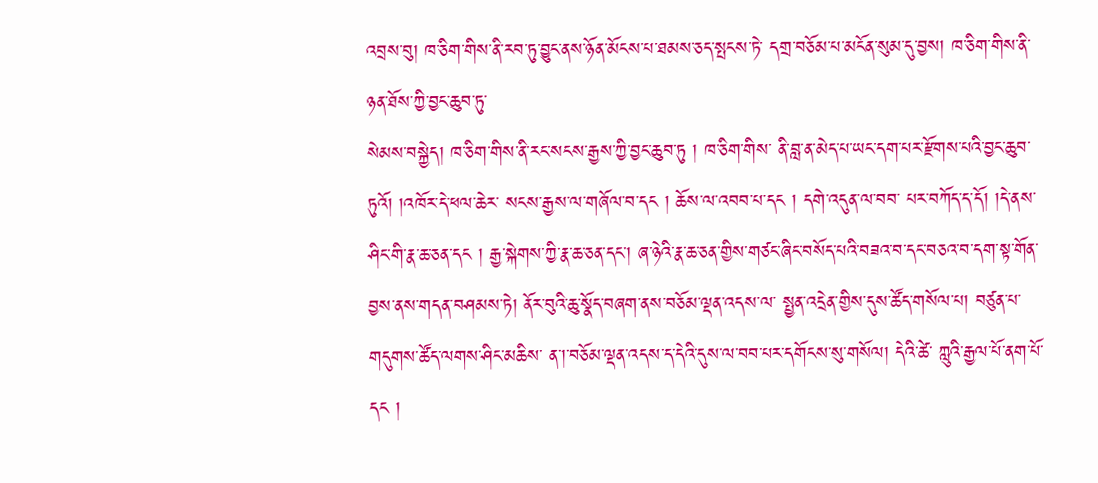འབྲས་བུ། ཁ་ཅིག་གིས་ནི་རབ་ཏུ་བྱུང་ནས་ཉོན་མོངས་པ་ཐམས་ཅད་སྤངས་ཏེ་ དགྲ་བཅོམ་པ་མངོན་སུམ་དུ་བྱས། ཁ་ཅིག་གིས་ནི་ཉན་ཐོས་ཀྱི་བྱང་ཆུབ་ཏུ་
སེམས་བསྐྱེད། ཁ་ཅིག་གིས་ནི་རང་སངས་རྒྱས་ཀྱི་བྱང་ཆུབ་ཏུ ། ཁ་ཅིག་གིས་ ནི་བླ་ན་མེད་པ་ཡང་དག་པར་རྫོགས་པའི་བྱང་ཆུབ་ཏུའོ། །འཁོར་དེ་ཕལ་ཆེར་ སངས་རྒྱས་ལ་གཞོལ་བ་དང ། ཆོས་ལ་འབབ་པ་དང ། དགེ་འདུན་ལ་བབ་ པར་བཀོད་ད་དོ། །དེ་ནས་ཤིང་གི་རྣ་ཆ་ཅན་དང ། རྒྱ་སྐེགས་ཀྱི་རྣ་ཆ་ཅན་དང་། ཞ་ཉེའི་རྣ་ཆ་ཅན་གྱིས་གཙང་ཞིང་བསོད་པའི་བཟའ་བ་དང་བཅའ་བ་དག་སྟ་གོན་ བྱས་ནས་གདན་བཤམས་ཏེ། ནོར་བུའི་ཆུ་སྣོད་བཞག་ནས་བཅོམ་ལྡན་འདས་ལ་ སྤྱན་འདྲེན་གྱིས་དུས་ཚོད་གསོལ་པ། བཙུན་པ་གདུགས་ཚོད་ལགས་ཤིང་མཆིས་ ན་།་བཅོམ་ལྡན་འདས་ད་དེའི་དུས་ལ་བབ་པར་དགོངས་སུ་གསོལ། དེའི་ཚེ་ ཀླུའི་རྒྱལ་པོ་ནག་པོ་དང །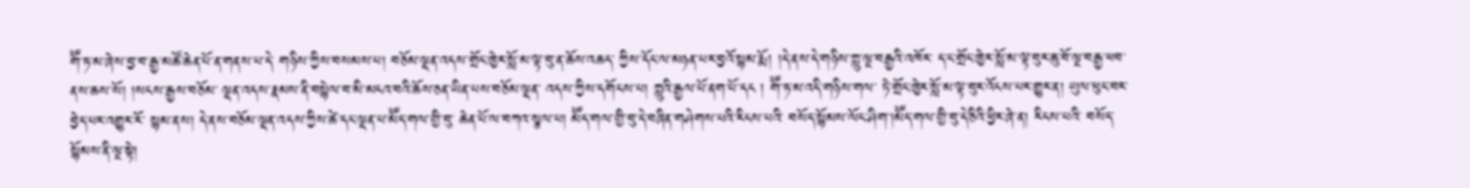གཽ་ཏ་མ་ཞེས་བྱ་བ་རྒྱ་མཚོ་ཆེན་པོ་ན་གནས་པ་དེ་ གཉིས་ཀྱིས་བསམས་པ། བཅོམ་ལྡན་འདས་གྲོང་ཁྱེར་སློ་མ་ལྟ་བུ་ན་ཆོས་འཆད་ ཀྱིས་དོང་ལ་མཉན་པར་བྱའོ་སྙམ་རྨོ། །དེ་ནས་དེ་གཉིས་ཀླུ་ལྔ་བརྒྱའི་འཁོར་ ད་ང་གྲོང་ཁྱེར་སློ་མ་ལྟ་བུར་ཆུ་བོ་ལྔ་བརྒྱ་ཕབ་ནས་ཆས་སོ། །སངས་རྒྱས་བཅོམ་ ལྡན་འདས་རྣམས་ནི་བསྙེལ་བ་མི་མངའ་བའི་ཆོས་ཅན་ཡིན་པས་བཅོམ་ལྡན་ འདས་ཀྱིས་དགོངས་པ། ཀླུའི་རྒྱལ་པོ་ནག་པོ་དང ། གཽ་ཏ་མ་འདི་གཉིས་གལ་ ཏེ་གྲོང་ཁྱེར་སློ་མ་ལྟ་བུར་འོངས་པར་གྱུར་ན། ཡུལ་ཕུང་བར་བྱེད་པར་འགྱུར་རོ་ སྙམ་ནས། དེ་ནས་བཅོམ་ལྡན་འདས་ཀྱིས་ཚེ་དང་ལྡན་པ་མཽད་གལ་གྱི་བུ་ ཆེན་པོ་ལ་བཀའ་སྩལ་པ། མཽད་གལ་གྱི་བུ་དེ་བཞིན་གཤེགས་པའི་རིངས་པའི་ བསོད་སྙོམས་ལོང་ཤིག་།མཽད་གལ་གྱི་བུ་དེ་ཅིའི་ཕྱིར་ཞེ་ན། རིངས་པའི་ བསོད་སྙོམས་ནི་ལྔ་སྟེ།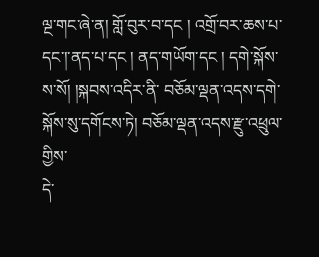ལྔ་གང་ཞེ་ན། གློ་བུར་བ་དང ། འགྲོ་བར་ཆས་པ་ དང་།་ནད་པ་དང ། ནད་གཡོག་དང ། དགེ་སྐོས་ས་སོ། །སྐབས་འདིར་ནི་ བཅོམ་ལྡན་འདས་དགེ་སྐོས་སུ་དགོངས་ཏེ། བཅོམ་ལྡན་འདས་རྫུ་འཕྲུལ་གྱིས་
དེ་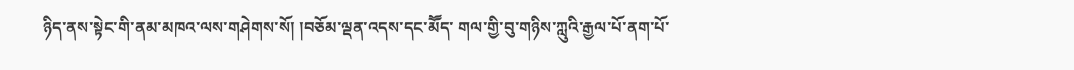ཉིད་ནས་སྟེང་གི་ནམ་མཁའ་ལས་གཤེགས་སོ། །བཅོམ་ལྡན་འདས་དང་མཽད་ གལ་གྱི་བུ་གཉིས་ཀླུའི་རྒྱལ་པོ་ནག་པོ་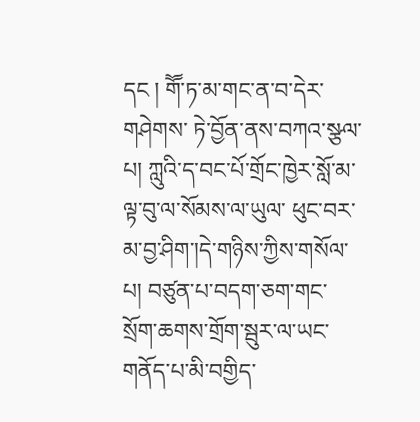དང ། གཽ་ཏ་མ་གང་ན་བ་དེར་གཤེགས་ ཏེ་བྱོན་ནས་བཀའ་སྩལ་པ། ཀླུའི་ད་བང་པོ་གྲོང་ཁྱེར་སློ་མ་ལྟ་བུ་ལ་སོམས་ལ་ཡུལ་ ཕུང་བར་མ་བྱ་ཤིག་།དེ་གཉིས་ཀྱིས་གསོལ་པ། བཙུན་པ་བདག་ཅག་གང་ སྲོག་ཆགས་གྲོག་སྦུར་ལ་ཡང་གནོད་པ་མི་བགྱིད་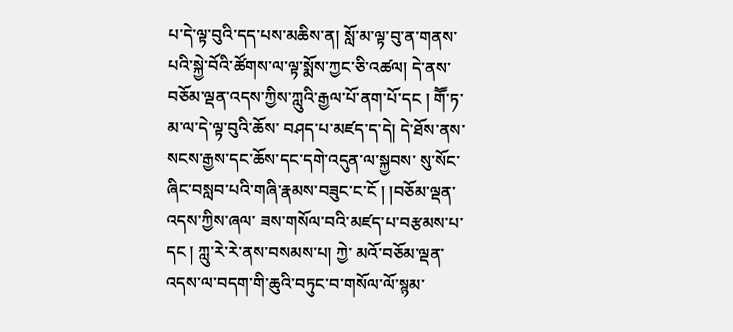པ་དེ་ལྟ་བུའི་དད་པས་མཆིས་ན། སློ་མ་ལྟ་བུ་ན་གནས་པའི་སྐྱེ་བོའི་ཚོགས་ལ་ལྟ་སྨོས་ཀྱང་ཅི་འཚལ། དེ་ནས་ བཅོམ་ལྡན་འདས་ཀྱིས་ཀླུའི་རྒྱལ་པོ་ནག་པོ་དང ། གཽ་ཏ་མ་ལ་དེ་ལྟ་བུའི་ཆོས་ བཤད་པ་མཛད་ད་དེ། དེ་ཐོས་ནས་སངས་རྒྱས་དང་ཆོས་དང་དགེ་འདུན་ལ་སྐྱབས་ སུ་སོང་ཞིང་བསླབ་པའི་གཞི་རྣམས་བཟུང་ང་ངོ ། །བཅོམ་ལྡན་འདས་ཀྱིས་ཞལ་ ཟས་གསོལ་བའི་མཛད་པ་བརྩམས་པ་དང ། ཀླུ་རེ་རེ་ནས་བསམས་པ། ཀྱེ་ མའོ་བཅོམ་ལྡན་འདས་ལ་བདག་གི་ཆུའི་བཏུང་བ་གསོལ་ལོ་སྙམ་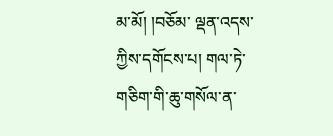མ་མོ། །བཅོམ་ ལྡན་འདས་ཀྱིས་དགོངས་པ། གལ་ཏེ་གཅིག་གི་ཆུ་གསོལ་ན་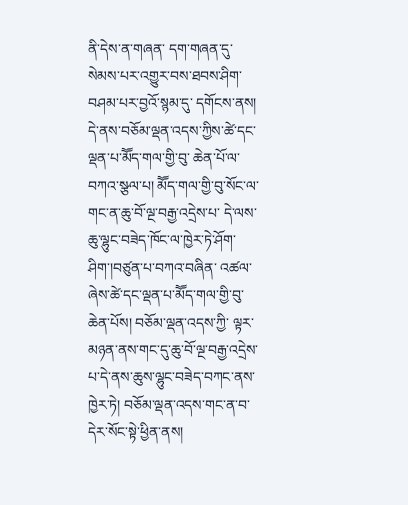ནི་དེས་ན་གཞན་ དག་གཞན་དུ་སེམས་པར་འགྱུར་བས་ཐབས་ཤིག་བཤམ་པར་བྱའོ་སྙམ་དུ་ དགོངས་ནས། དེ་ནས་བཅོམ་ལྡན་འདས་ཀྱིས་ཚེ་དང་ལྡན་པ་མཽད་གལ་གྱི་བུ་ ཆེན་པོ་ལ་བཀའ་སྩལ་པ། མཽད་གལ་གྱི་བུ་སོང་ལ་གང་ན་ཆུ་བོ་ལྔ་བརྒྱ་འདྲེས་པ་ དེ་ལས་ཆུ་ལྷུང་བཟེད་ཁོང་ལ་ཁྱེར་ཏེ་ཤོག་ཤིག་།བཙུན་པ་བཀའ་བཞིན་ འཚལ་ཞེས་ཚེ་དང་ལྡན་པ་མཽད་གལ་གྱི་བུ་ཆེན་པོས། བཅོམ་ལྡན་འདས་ཀྱི་ ལྟར་མཉན་ནས་གང་དུ་ཆུ་བོ་ལྔ་བརྒྱ་འདྲེས་པ་དེ་ནས་ཆུས་ལྷུང་བཟེད་བཀང་ནས་ ཁྱེར་ཏེ། བཅོམ་ལྡན་འདས་གང་ན་བ་དེར་སོང་སྟེ་ཕྱིན་ནས།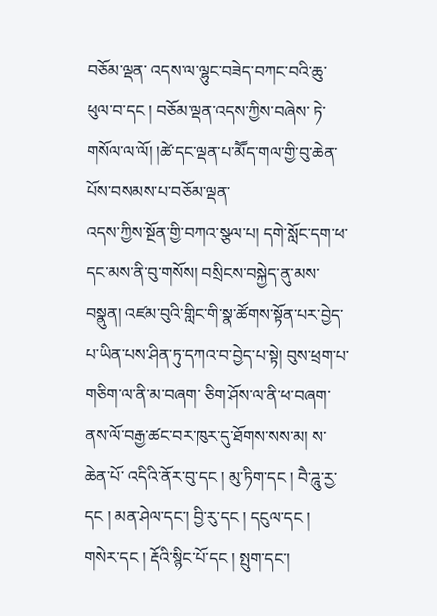བཅོམ་ལྡན་ འདས་ལ་ལྷུང་བཟེད་བཀང་བའི་ཆུ་ཕུལ་བ་དང ། བཅོམ་ལྡན་འདས་ཀྱིས་བཞེས་ ཏེ་གསོལ་ལ་ལོ། །ཚེ་དང་ལྡན་པ་མཽད་གལ་གྱི་བུ་ཆེན་པོས་བསམས་པ་བཅོམ་ལྡན་
འདས་ཀྱིས་སྔོན་གྱི་བཀའ་སྩལ་པ། དགེ་སློང་དག་ཕ་དང་མས་ནི་བུ་གསོས། བསྲིངས་བསྐྱེད་ནུ་མས་བསྣུན། འཛམ་བུའི་གླིང་གི་སྣ་ཚོགས་སྟོན་པར་བྱེད་ པ་ཡིན་པས་ཤིན་ཏུ་དཀའ་བ་བྱེད་པ་སྟེ། བུས་ཕྲག་པ་གཅིག་ལ་ནི་མ་བཞག་ ཅིག་ཤོས་ལ་ནི་ཕ་བཞག་ནས་ལོ་བརྒྱ་ཚང་བར་ཁུར་དུ་ཐོགས་སས་མ། ས་ཆེན་པོ་ འདིའི་ནོར་བུ་དང ། མུ་ཏིག་དང ། བཻ་ཌཱུ་རྱ་དང ། མན་ཤེལ་དང་། བྱི་རུ་དང ། དངུལ་དང ། གསེར་དང ། རྡོའི་སྙིང་པོ་དང ། སྤུག་དང་།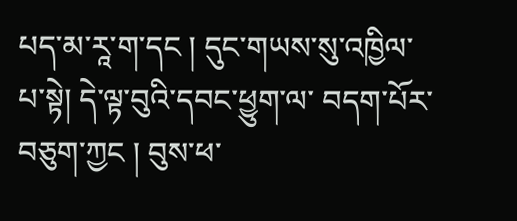པད་མ་རཱ་ག་དང ། དུང་གཡས་སུ་འཁྱིལ་པ་སྟེ། དེ་ལྟ་བུའི་དབང་ཕྱུག་ལ་ བདག་པོར་བཅུག་ཀྱང ། བུས་ཕ་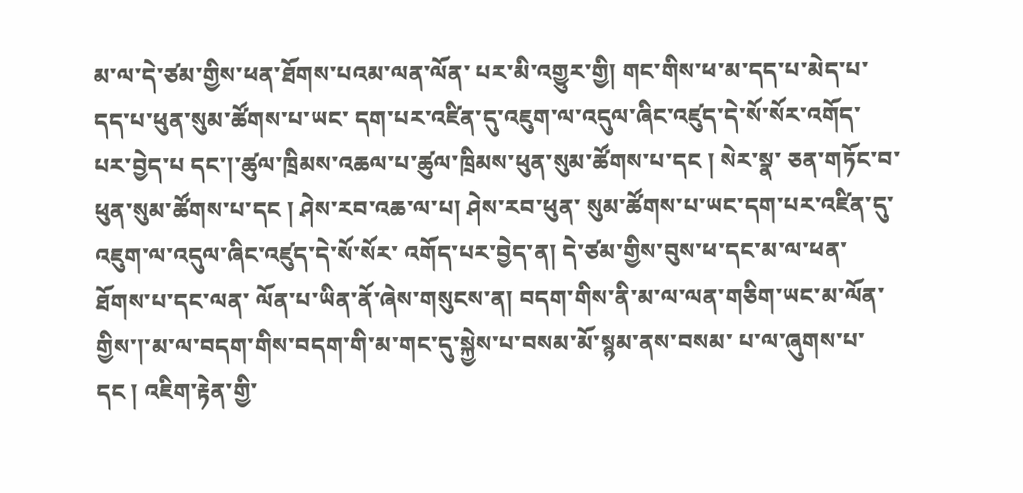མ་ལ་དེ་ཙམ་གྱིས་ཕན་ཐོགས་པའམ་ལན་ལོན་ པར་མི་འགྱུར་གྱི། གང་གིས་ཕ་མ་དད་པ་མེད་པ་དད་པ་ཕུན་སུམ་ཚོགས་པ་ཡང་ དག་པར་འཛིན་དུ་འཇུག་ལ་འདུལ་ཞིང་འཛུད་དེ་སོ་སོར་འགོད་པར་བྱེད་པ དང་།་ཚུལ་ཁྲིམས་འཆལ་པ་ཚུལ་ཁྲིམས་ཕུན་སུམ་ཚོགས་པ་དང ། སེར་སྣ་ ཅན་གཏོང་བ་ཕུན་སུམ་ཚོགས་པ་དང ། ཤེས་རབ་འཆ་ལ་པ། ཤེས་རབ་ཕུན་ སུམ་ཚོགས་པ་ཡང་དག་པར་འཛིན་དུ་འཇུག་ལ་འདུལ་ཞིང་འཛུད་དེ་སོ་སོར་ འགོད་པར་བྱེད་ན། དེ་ཙམ་གྱིས་བུས་ཕ་དང་མ་ལ་ཕན་ཐོགས་པ་དང་ལན་ ལོན་པ་ཡིན་ནོ་ཞེས་གསུངས་ན། བདག་གིས་ནི་མ་ལ་ལན་གཅིག་ཡང་མ་ལོན་ གྱིས་།་མ་ལ་བདག་གིས་བདག་གི་མ་གང་དུ་སྐྱེས་པ་བསམ་མོ་སྙམ་ནས་བསམ་ པ་ལ་ཞུགས་པ་དང ། འཇིག་རྟེན་གྱི་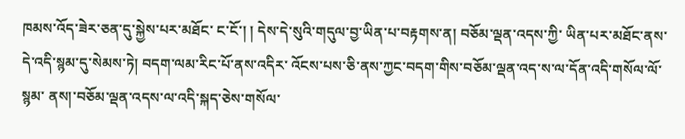ཁམས་འོད་ཟེར་ཅན་དུ་སྐྱེས་པར་མཐོང་ ང་ངོ་། ། དེས་དེ་སུའི་གདུལ་བྱ་ཡིན་པ་བརྟགས་ན། བཅོམ་ལྡན་འདས་ཀྱི་ ཡིན་པར་མཐོང་ནས་དེ་འདི་སྙམ་དུ་སེམས་ཏེ། བདག་ལམ་རིང་པོ་ནས་འདིར་ འོངས་པས་ཅི་ནས་ཀྱང་བདག་གིས་བཅོམ་ལྡན་འད་ས་ལ་དོན་འདི་གསོལ་ལོ་སྙམ་ ནས།་བཅོམ་ལྡན་འདས་ལ་འདི་སྐད་ཅེས་གསོལ་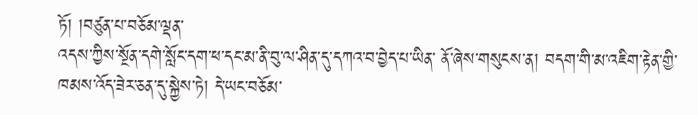ཏོ། །བཙུན་པ་བཅོམ་ལྡན་
འདས་ཀྱིས་སྔོན་དགེ་སློང་དག་ཕ་དང་མ་ནི་བུ་ལ་ཤིན་དུ་དཀའ་བ་བྱེད་པ་ཡིན་ ནོ་ཞེས་གསུངས་ན། བདག་གི་མ་འཇིག་རྟེན་གྱི་ཁམས་འོད་ཟེར་ཅན་དུ་སྐྱེས་ཏེ། དེ་ཡང་བཅོམ་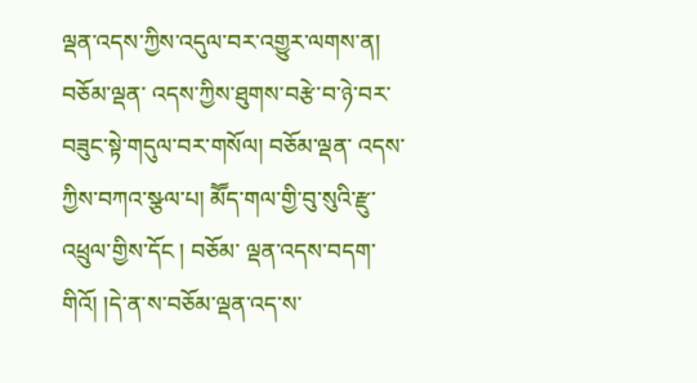ལྡན་འདས་ཀྱིས་འདུལ་བར་འགྱུར་ལགས་ན། བཅོམ་ལྡན་ འདས་ཀྱིས་ཐུགས་བརྩེ་བ་ཉེ་བར་བཟུང་སྟེ་གདུལ་བར་གསོལ། བཅོམ་ལྡན་ འདས་ཀྱིས་བཀའ་སྩལ་པ། མཽད་གལ་གྱི་བུ་སུའི་རྫུ་འཕྲུལ་གྱིས་དོང ། བཅོམ་ ལྡན་འདས་བདག་གིའོ། །དེ་ན་ས་བཅོམ་ལྡན་འད་ས་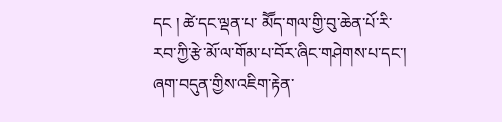དང ། ཚེ་དང་ལྡན་པ་ མཽད་གལ་གྱི་བུ་ཆེན་པོ་རི་རབ་ཀྱི་རྩེ་མོ་ལ་གོམ་པ་བོར་ཞིང་གཤེགས་པ་དང་། ཞག་བདུན་གྱིས་འཇིག་རྟེན་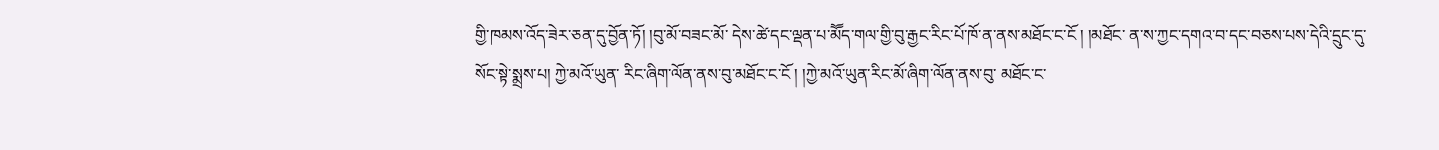གྱི་ཁམས་འོད་ཟེར་ཅན་དུ་བྱོན་ཏོ། །བུ་མོ་བཟང་མོ་ དེས་ཚེ་དང་ལྡན་པ་མཽད་གལ་གྱི་བུ་རྒྱང་རིང་པོ་ཁོ་ན་ནས་མཐོང་ང་ངོ ། །མཐོང་ ན་ས་ཀྱང་དགའ་བ་དང་བཅས་པས་དེའི་དྲུང་དུ་སོང་སྟེ་སྨྲས་པ། ཀྱེ་མའོ་ཡུན་ རིང་ཞིག་ལོན་ནས་བུ་མཐོང་ང་ངོ ། །ཀྱེ་མའོ་ཡུན་རིང་མོ་ཞིག་ལོན་ནས་བུ་ མཐོང་ང་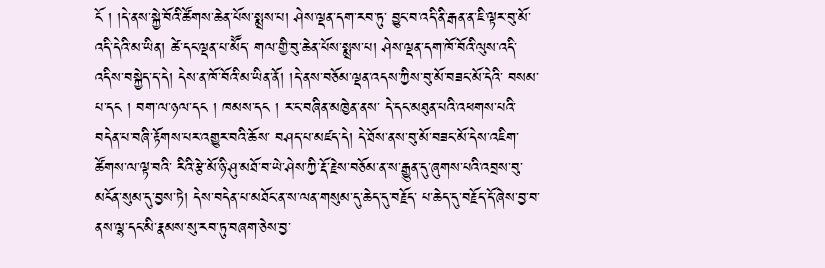ངོ ། །དེ་ནས་སྐྱེ་བོའི་ཚོགས་ཆེན་པོས་སྨྲས་པ། ཤེས་ལྡན་དག་རབ་ཏུ་ བྱུང་བ་འདི་ནི་རྒན་ན་ཇི་ལྟར་བུ་མོ་འདི་དེའི་མ་ཡིན། ཚེ་དང་ལྡན་པ་མཽད་ གལ་གྱི་བུ་ཆེན་པོས་སྨྲས་པ། ཤེས་ལྡན་དག་ཁོ་བོའི་ལུས་འདི་འདིས་བསྐྱེད་ད་དེ། དེས་ན་ཁོ་བོའི་མ་ཡིན་ནོ། །དེ་ནས་བཅོམ་ལྡན་འདས་ཀྱིས་བུ་མོ་བཟང་མོ་དེའི་ བསམ་པ་དང ། བག་ལ་ཉལ་དང ། ཁམས་དང ། ར་ང་བཞིན་མཁྱེན་ནས་ དེ་དང་མཐུན་པའི་འཕགས་པའི་བདེན་པ་བཞི་རྟོགས་པར་འགྱུར་བའི་ཆོས་ བཤད་པ་མཛད་དེ། དེ་ཐོས་ནས་བུ་མོ་བཟང་མོ་དེས་འཇིག་ཚོགས་ལ་ལྟ་བའི་ རིའི་རྩེ་མོ་ཉི་ཤུ་མཐོ་བ་ཡེ་ཤེས་ཀྱི་རྡོ་རྗེས་བཅོམ་ན་ས་རྒྱུན་དུ་ཞུགས་པའི་འབྲས་བུ་ མངོན་སུམ་དུ་བྱས་ཏེ། དེས་བདེན་པ་མཐོང་ན་ས་ལན་གསུམ་དུ་ཆེད་དུ་བརྗོད་ པ་ཆེད་དུ་བརྗོད་དོ་ཞེས་བྱ་བ་ནས་ལྷ་དང་མི་རྣམས་སུ་རབ་ཏུ་བཞག་ཅེས་བྱ་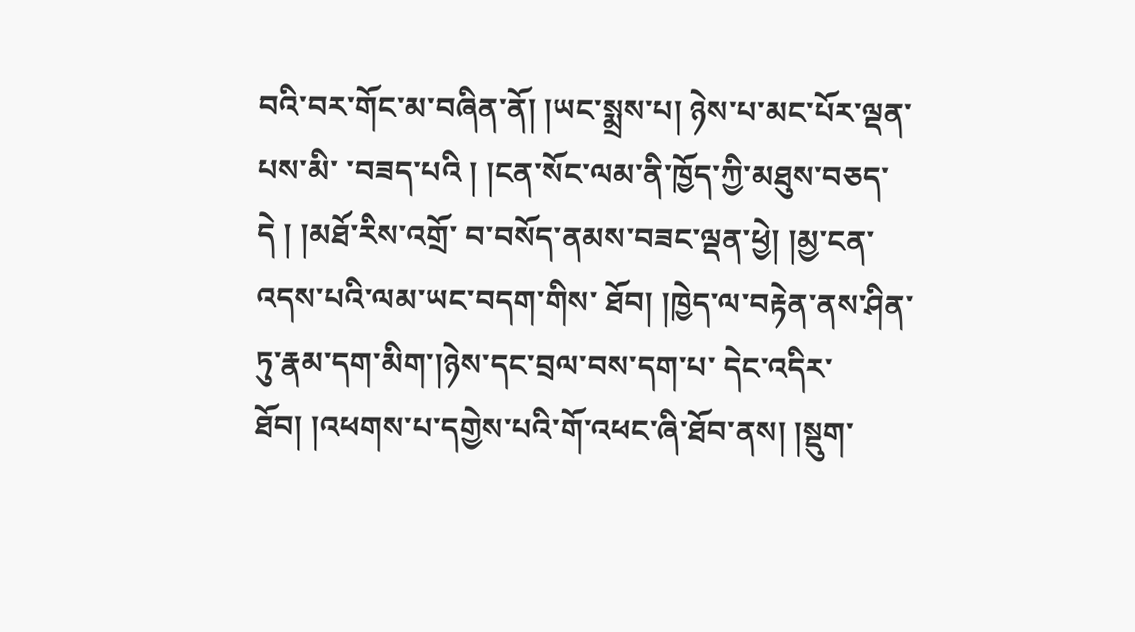བའི་བར་གོང་མ་བཞིན་ནོ། །ཡང་སྨྲས་པ། ཉེས་པ་མང་པོར་ལྡན་པས་མི་ ་བཟད་པའི ། །ངན་སོང་ལམ་ནི་ཁྱོད་ཀྱི་མཐུས་བཅད་དེ ། །མཐོ་རིས་འགྲོ་ བ་བསོད་ནམས་བཟང་ལྡན་ཕྱེ། །མྱ་ངན་འདས་པའི་ལམ་ཡང་བདག་གིས་ ཐོབ། །ཁྱེད་ལ་བརྟེན་ནས་ཤིན་ཏུ་རྣམ་དག་མིག་།ཉེས་དང་བྲལ་བས་དག་པ་ དེང་འདིར་ཐོབ། །འཕགས་པ་དགྱེས་པའི་གོ་འཕང་ཞི་ཐོབ་ནས། །སྡུག་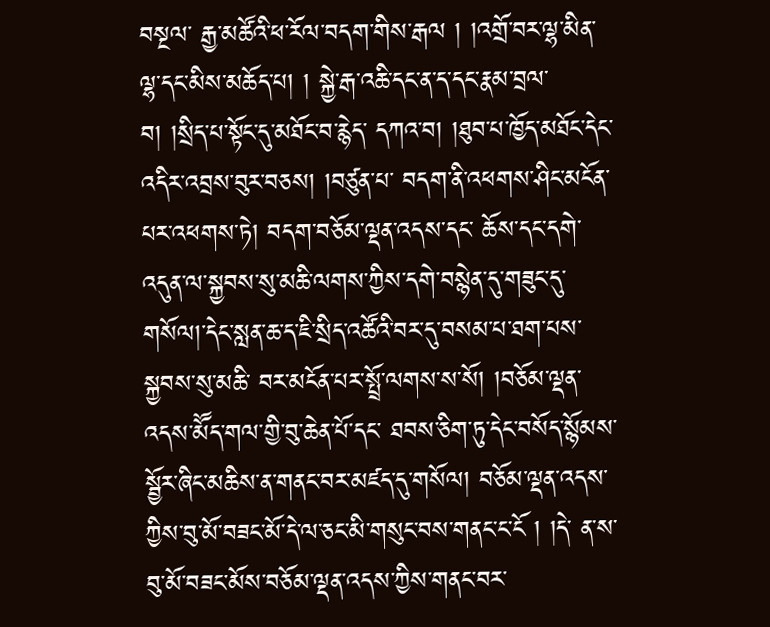བསྔལ་ རྒྱ་མཚོའི་ཕ་རོལ་བདག་གིས་རྒལ ། །འགྲོ་བར་ལྷ་མིན་ལྷ་དང་མིས་མཆོད་པ། ། སྐྱེ་རྒ་འཆི་དང་ན་ད་དང་རྣམ་བྲལ་བ། །སྲིད་པ་སྟོང་དུ་མཐོང་བ་རྙེད་ དཀའ་བ། །ཐུབ་པ་ཁྱོད་མཐོང་དེང་འདིར་འབྲས་བུར་བཅས། །བཙུན་པ་ བདག་ནི་འཕགས་ཤིང་མངོན་པར་འཕགས་ཏེ། བདག་བཅོམ་ལྡན་འདས་དང་ ཆོས་དང་དགེ་འདུན་ལ་སྐྱབས་སུ་མཆི་ལགས་ཀྱིས་དགེ་བསྙེན་དུ་གཟུང་དུ་ གསོལ།་དེང་སླན་ཆ་ད་ཇི་སྲིད་འཚོའི་བར་དུ་བསམ་པ་ཐག་པས་སྐྱབས་སུ་མཆི་ བར་མངོན་པར་སྤྲོ་ལགས་ས་སོ། །བཅོམ་ལྡན་འདས་མཽད་གལ་གྱི་བུ་ཆེན་པོ་དང་ ཐབས་ཅིག་ཏུ་དེང་བསོད་སྙོམས་སྦྱོར་ཞིང་མཆིས་ན་གནང་བར་མཛད་དུ་གསོལ། བཅོམ་ལྡན་འདས་ཀྱིས་བུ་མོ་བཟང་མོ་དེ་ལ་ཅང་མི་གསུང་བས་གནང་ང་ངོ ། །དེ་ ན་ས་བུ་མོ་བཟང་མོས་བཅོམ་ལྡན་འདས་ཀྱིས་གནང་བར་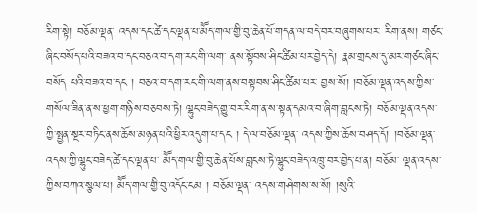རིག་སྟེ། བཅོམ་ལྡན་ འདས་དང་ཚེ་དང་ལྡན་པ་མཽད་གལ་གྱི་བུ་ཆེན་པོ་གདན་ལ་བདེ་བར་བཞུགས་པར་ རིག་ནས། གཙང་ཞིང་བསོད་པའི་བཟའ་བ་དང་བཅའ་བ་དག་རང་གི་ལག་ ནས་སྟོབས་ཤིང་ཚིམ་པར་བྱེད་དེ། རྣམ་གྲངས་དུ་མར་གཙང་ཞིང་བསོད པའི་བཟའ་བ་དང ། བཅའ་བ་དག་རང་གི་ལག་ནས་བསྟབས་ཤིང་ཚིམ་པར་ བྱས་སོ། །བཅོམ་ལྡན་འདས་ཀྱིས་གསོལ་ཟིན་ན་ས་ཕྱག་གཉིས་བཅབས་ཏེ། ལྷུང་བཟེད་གྱུ་བར་རིག་ན་ས་སྟན་དམའ་བ་ཞིག་བླངས་ཏེ། བཅོམ་ལྡན་འདས་
ཀྱི་སྤྱན་སྔར་བཏིང་ནས་ཆོས་མཉན་པའི་ཕྱིར་འདུག་པ་དང ། དེ་ལ་བཅོམ་ལྡན་ འདས་ཀྱིས་ཆོས་བཤད་དོ། །བཅོམ་ལྡན་འདས་ཀྱི་ལྷུང་བཟེད་ཚེ་དང་ལྡན་པ་ མཽད་གལ་གྱི་བུ་ཆེན་པོས་བླངས་ཏེ་ལྷུང་བཟེད་འཁྲུ་བར་བྱེད་པ་ན། བཅོམ་ ལྡན་འདས་ཀྱིས་བཀའ་སྩལ་པ། མཽད་གལ་གྱི་བུ་འདོང་ངམ ། བཅོམ་ལྡན་ འདས་གཤེགས་ས་སོ། །སུའི་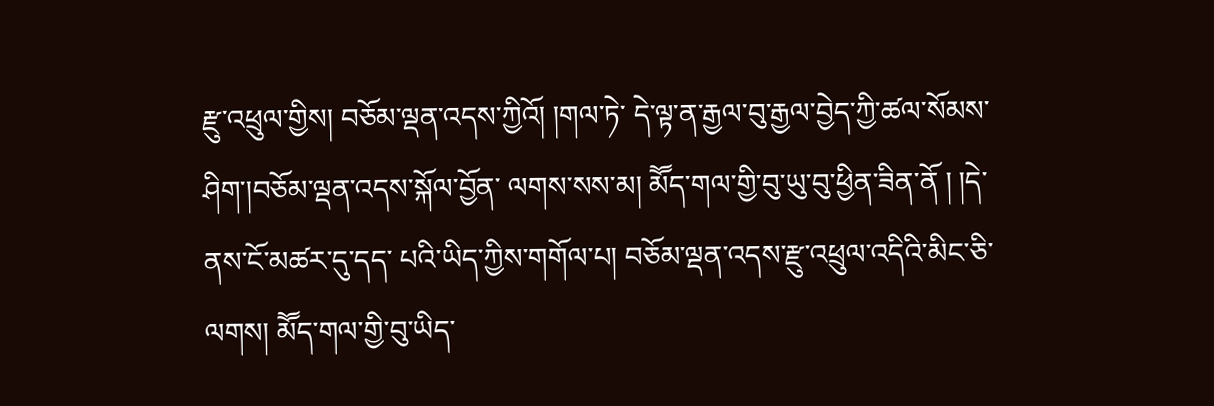རྫུ་འཕྲུལ་གྱིས། བཅོམ་ལྡན་འདས་ཀྱིའོ། །གལ་ཏེ་ དེ་ལྟ་ན་རྒྱལ་བུ་རྒྱལ་བྱེད་ཀྱི་ཚལ་སོམས་ཤིག་།བཅོམ་ལྡན་འདས་སྐོལ་བྱོན་ ལགས་སས་མ། མཽད་གལ་གྱི་བུ་ཡུ་བུ་ཕྱིན་ཟིན་ནོ ། །དེ་ནས་ངོ་མཚར་དུ་དད་ པའི་ཡིད་ཀྱིས་གགོལ་པ། བཅོམ་ལྡན་འདས་རྫུ་འཕྲུལ་འདིའི་མིང་ཅི་ལགས། མཽད་གལ་གྱི་བུ་ཡིད་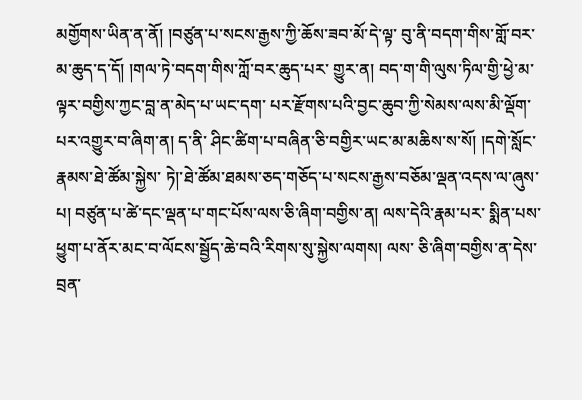མགྱོགས་ཡིན་ན་ནོ། །བཙུན་པ་སངས་རྒྱས་ཀྱི་ཆོས་ཟབ་མོ་དེ་ལྟ་ བུ་ནི་བདག་གིས་གློ་བར་མ་ཆུད་ད་དོ། །གལ་ཏེ་བདག་གིས་ཀློ་བར་ཆུད་པར་ གྱུར་ན། བད་ག་གི་ལུས་ཏིལ་གྱི་ཕྱེ་མ་ལྟར་བགྱིས་ཀྱང་བླ་ན་མེད་པ་ཡང་དག་ པར་རྫོགས་པའི་བྱང་ཆུབ་ཀྱི་སེམས་ལས་མི་ལྡོག་པར་འགྱུར་བ་ཞིག་ན། ད་ནི་ ཤིང་ཚིག་པ་བཞིན་ཅི་བགྱིར་ཡང་མ་མཆིས་ས་སོ། །དགེ་སློང་རྣམས་ཐེ་ཚོམ་སྐྱེས་ ཏེ།་ཐེ་ཚོམ་ཐམས་ཅད་གཅོད་པ་སངས་རྒྱས་བཅོམ་ལྡན་འདས་ལ་ཞུས་པ། བཙུན་པ་ཚེ་དང་ལྡན་པ་གང་པོས་ལས་ཅི་ཞིག་བགྱིས་ན། ལས་དེའི་རྣམ་པར་ སྨིན་པས་ཕྱུག་པ་ནོར་མང་བ་ལོངས་སྦྱོད་ཆེ་བའི་རིགས་སུ་སྐྱེས་ལགས། ལས་ ཅི་ཞིག་བགྱིས་ན་དེས་བྲན་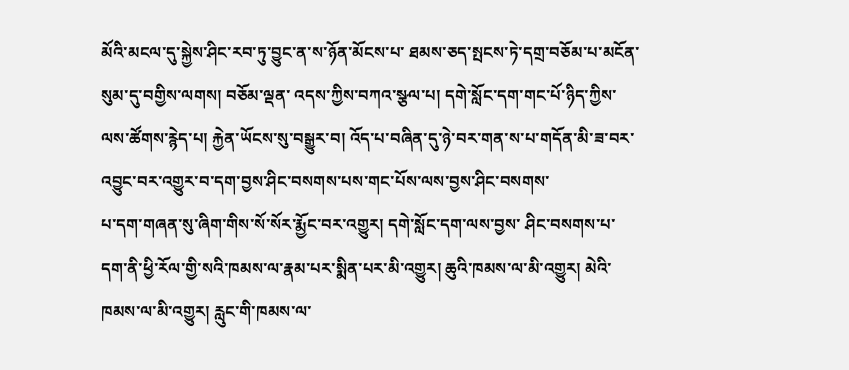མོའི་མངལ་དུ་སྐྱེས་ཤིང་རབ་ཏུ་བྱུང་ན་ས་ཉོན་མོངས་པ་ ཐམས་ཅད་སྤངས་ཏེ་དགྲ་བཅོམ་པ་མངོན་སུམ་དུ་བགྱིས་ལགས། བཅོམ་ལྡན་ འདས་ཀྱིས་བཀའ་སྩལ་པ། དགེ་སློང་དག་གང་པོ་ཉིད་ཀྱིས་ལས་ཚོགས་རྙེད་པ། རྐྱེན་ཡོངས་སུ་བསྒྱུར་བ། འོད་པ་བཞིན་དུ་ཉེ་བར་གན་ས་པ་གདོན་མི་ཟ་བར་ འབྱུང་བར་འགྱུར་བ་དག་བྱས་ཤིང་བསགས་པས་གང་པོས་ལས་བྱས་ཤིང་བསགས་
པ་དག་གཞན་སུ་ཞིག་གིས་སོ་སོར་རྨྱོང་བར་འགྱུར། དགེ་སློང་དག་ལས་བྱས་ ཤིང་བསགས་པ་དག་ནི་ཕྱི་རོལ་གྱི་སའི་ཁམས་ལ་རྣམ་པར་སྨིན་པར་མི་འགྱུར། ཆུའི་ཁམས་ལ་མི་འགྱུར། མེའི་ཁམས་ལ་མི་འགྱུར། རླུང་གི་ཁམས་ལ་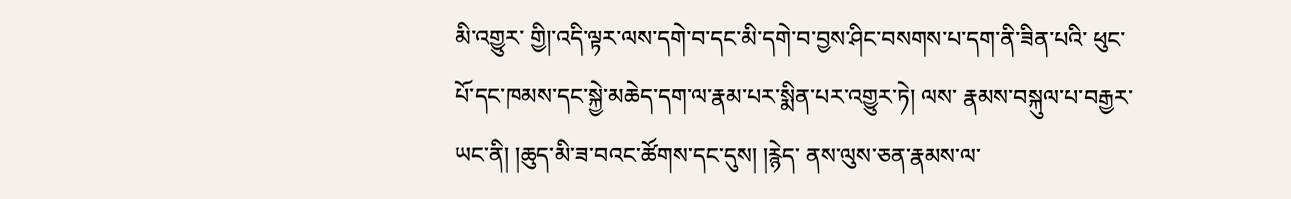མི་འགྱུར་ གྱི།་འདི་ལྟར་ལས་དགེ་བ་དང་མི་དགེ་བ་བྱས་ཤིང་བསགས་པ་དག་ནི་ཟིན་པའི་ ཕུང་པོ་དང་ཁམས་དང་སྐྱེ་མཆེད་དག་ལ་རྣམ་པར་སྨིན་པར་འགྱུར་ཏེ། ལས་ རྣམས་བསྐུལ་པ་བརྒྱར་ཡང་ནི། །ཆུད་མི་ཟ་བའང་ཚོགས་དང་དུས། །རྙེད་ ནས་ལུས་ཅན་རྣམས་ལ་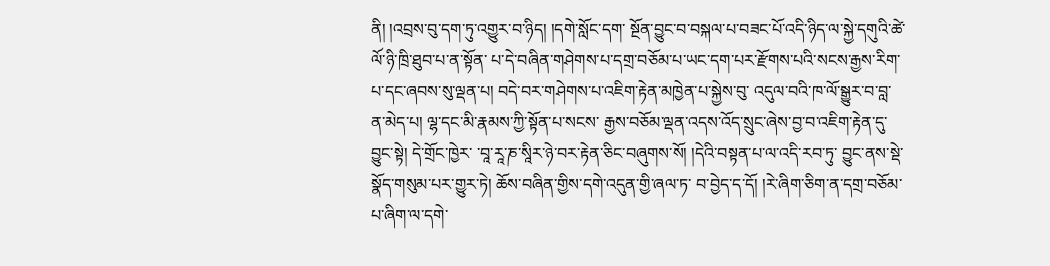ནི། །འབྲས་བུ་དག་ཏུ་འགྱུར་བ་ཉིད། །དགེ་སློང་དག་ སྔོན་བྱུང་བ་བསྐལ་པ་བཟང་པོ་འདི་ཉིད་ལ་སྐྱེ་དགུའི་ཚེ་ལོ་ཉི་ཁྲི་ཐུབ་པ་ན་སྟོན་ པ་དེ་བཞིན་གཤེགས་པ་དགྲ་བཅོམ་པ་ཡང་དག་པར་རྫོགས་པའི་སངས་རྒྱས་རིག་ པ་དང་ཞབས་སུ་ལྡན་པ། བདེ་བར་གཤེགས་པ་འཇིག་རྟེན་མཁྱེན་པ་སྐྱེས་བུ་ འདུལ་བའི་ཁ་ལོ་སྒྱུར་བ་བླ་ན་མེད་པ། ལྷ་དང་མི་རྣམས་ཀྱི་སྟོན་པ་སངས་ རྒྱས་བཅོམ་ལྡན་འདས་འོད་སྲུང་ཞེས་བྱ་བ་འཇིག་རྟེན་དུ་བྱུང་སྟེ། དེ་གྲོང་ཁྱེར་ ་བཱ་རཱ་ཎ་སཱིར་ཉེ་བར་རྟེན་ཅིང་བཞུགས་སོ། །དེའི་བསྟན་པ་ལ་འདི་རབ་ཏུ་ བྱུང་ནས་སྡེ་སྣོད་གསུམ་པར་གྱུར་ཏེ། ཆོས་བཞིན་གྱིས་དགེ་འདུན་གྱི་ཞལ་ཏ་ བ་བྱེད་ད་དོ། །རེ་ཞིག་ཅིག་ན་དགྲ་བཅོམ་པ་ཞིག་ལ་དགེ་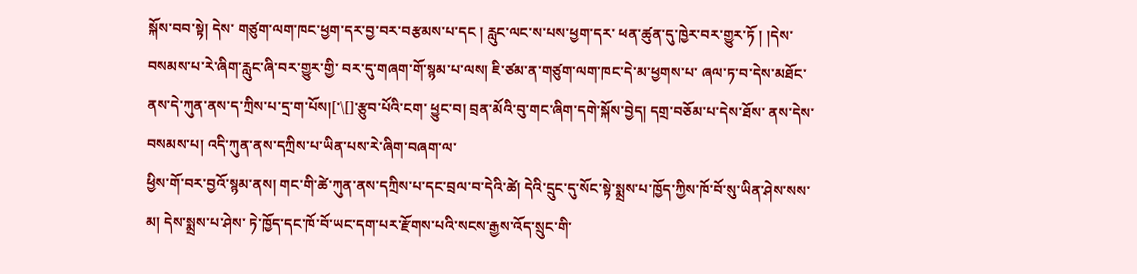སྐོས་བབ་སྟེ། དེས་ གཙུག་ལག་ཁང་ཕྱག་དར་བྱ་བར་བརྩམས་པ་དང ། རླུང་ལང་ས་པས་ཕྱག་དར་ ཕན་ཚུན་དུ་ཁྱེར་བར་གྱུར་ཏོ ། །དེས་བསམས་པ་རེ་ཞིག་རླུང་ཞི་བར་གྱུར་གྱི་ བར་དུ་གཞག་གོ་སྙམ་པ་ལས། ཇི་ཙམ་ན་གཙུག་ལག་ཁང་དེ་མ་ཕྱགས་པ་ ཞལ་ཏ་བ་དེས་མཐོང་ནས་དེ་ཀུན་ནས་ད་ཀྲིས་པ་དྲ་ག་པོས།[་\[]་རྩུབ་པོའི་ངག་ ཕྱུང་བ། བྲན་མོའི་བུ་གང་ཞིག་དགེ་སྐོས་བྱེད། དགྲ་བཅོམ་པ་དེས་ཐོས་ ནས་དེས་བསམས་པ། འདི་ཀུན་ནས་དཀྲིས་པ་ཡིན་པས་རེ་ཞིག་བཞག་ལ་
ཕྱིས་གོ་བར་བྱའོ་སྙམ་ནས། གང་གི་ཚེ་ཀུན་ནས་དཀྲིས་པ་དང་བྲལ་བ་དེའི་ཚེ། དེའི་དྲུང་དུ་སོང་སྟེ་སྨྲས་པ་ཁྱོད་ཀྱིས་ཁོ་བོ་སུ་ཡིན་ཤེས་སས་མ། དེས་སྨྲས་པ་ཤེས་ ཏེ་ཁྱོད་དང་ཁོ་བོ་ཡང་དག་པར་རྫོགས་པའི་སངས་རྒྱས་འོད་སྲུང་གི་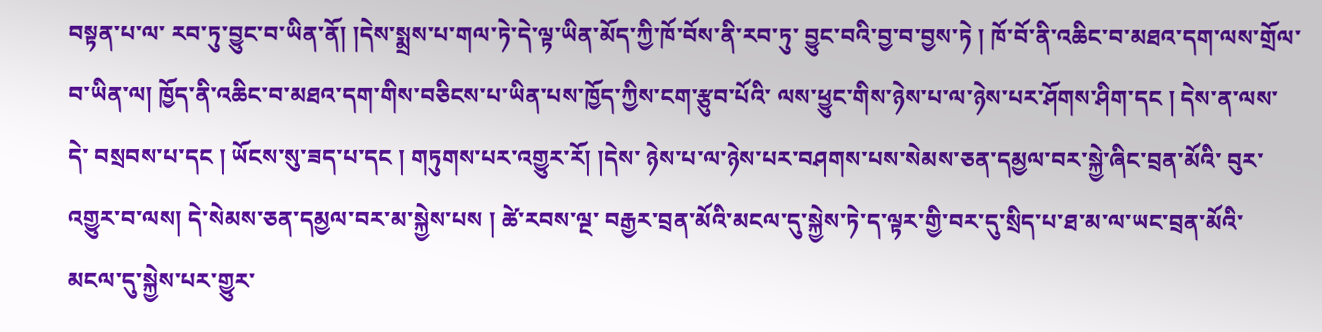བསྟན་པ་ལ་ རབ་ཏུ་བྱུང་བ་ཡིན་ནོ། །དེས་སྨྲས་པ་གལ་ཏེ་དེ་ལྟ་ཡིན་མོད་ཀྱི་ཁོ་བོས་ནི་རབ་ཏུ་ བྱུང་བའི་བྱ་བ་བྱས་ཏེ ། ཁོ་བོ་ནི་འཆིང་བ་མཐའ་དག་ལས་གྲོལ་བ་ཡིན་ལ། ཁྱོད་ནི་འཆིང་བ་མཐའ་དག་གིས་བཅིངས་པ་ཡིན་པས་ཁྱོད་ཀྱིས་ངག་རྩུབ་པོའི་ ལས་ཕྱུང་གིས་ཉེས་པ་ལ་ཉེས་པར་ཤོགས་ཤིག་དང ། དེས་ན་ལས་དེ་ བསྲབས་པ་དང ། ཡོངས་སུ་ཟད་པ་དང ། གཏུགས་པར་འགྱུར་རོ། །དེས་ ཉེས་པ་ལ་ཉེས་པར་བཤགས་པས་སེམས་ཅན་དམྱལ་བར་སྐྱེ་ཞིང་བྲན་མོའི་ བུར་འགྱུར་བ་ལས། དེ་སེམས་ཅན་དམྱལ་བར་མ་སྐྱེས་པས ། ཚེ་རབས་ལྔ་ བརྒྱར་བྲན་མོའི་མངལ་དུ་སྐྱེས་ཏེ་ད་ལྟར་གྱི་བར་དུ་སྲིད་པ་ཐ་མ་ལ་ཡང་བྲན་མོའི་ མངལ་དུ་སྐྱེས་པར་གྱུར་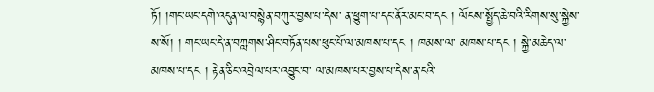ཏོ། །གང་ཡང་དགེ་འདུན་ལ་བསྙེན་བཀུར་བྱས་པ་དེས་ ན་ཕྱུག་པ་དང་ནོར་མང་བ་དང ། ལོངས་སྤྱོད་ཆེ་བའི་རིགས་སུ་སྐྱེས་ས་སོ། ། གང་ཡང་དེ་ན་བཀླགས་ཤིང་བཏོན་པས་ཕུང་པོ་ལ་མཁས་པ་དང ། ཁམས་ལ་ མཁས་པ་དང ། སྐྱེ་མཆེད་ལ་མཁས་པ་དང ། རྟེན་ཅིང་འབྲེལ་པར་འབྱུང་བ་ ལ་མཁས་པར་བྱས་པ་དེས་ན་ངའི་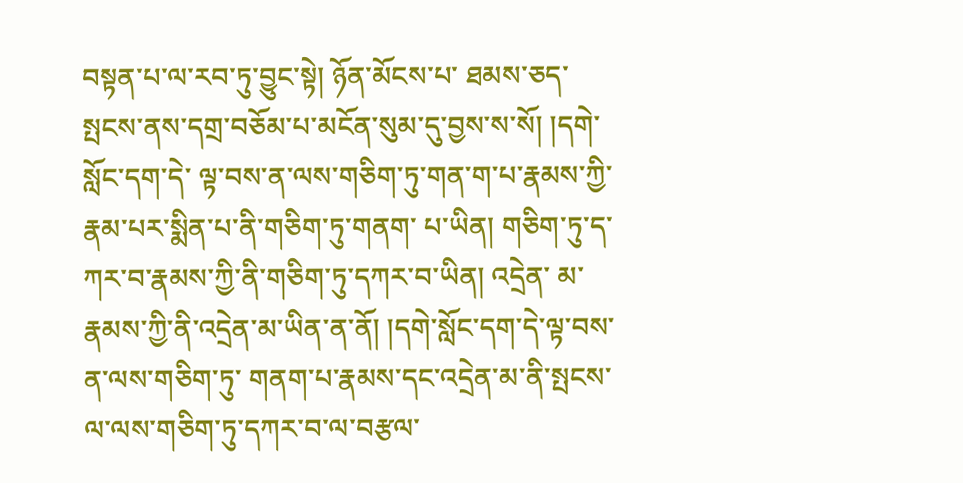བསྟན་པ་ལ་རབ་ཏུ་བྱུང་སྟེ། ཉོན་མོངས་པ་ ཐམས་ཅད་སྤངས་ནས་དགྲ་བཅོམ་པ་མངོན་སུམ་དུ་བྱས་ས་སོ། །དགེ་སློང་དག་དེ་ ལྟ་བས་ན་ལས་གཅིག་ཏུ་གན་ག་པ་རྣམས་ཀྱི་རྣམ་པར་སྨིན་པ་ནི་གཅིག་ཏུ་གནག་ པ་ཡིན། གཅིག་ཏུ་ད་ཀར་བ་རྣམས་ཀྱི་ནི་གཅིག་ཏུ་དཀར་བ་ཡིན། འདྲེན་ མ་རྣམས་ཀྱི་ནི་འདྲེན་མ་ཡིན་ན་ནོ། །དགེ་སློང་དག་དེ་ལྟ་བས་ན་ལས་གཅིག་ཏུ་ གནག་པ་རྣམས་དང་འདྲེན་མ་ནི་སྤངས་ལ་ལས་གཅིག་ཏུ་དཀར་བ་ལ་བརྩལ་